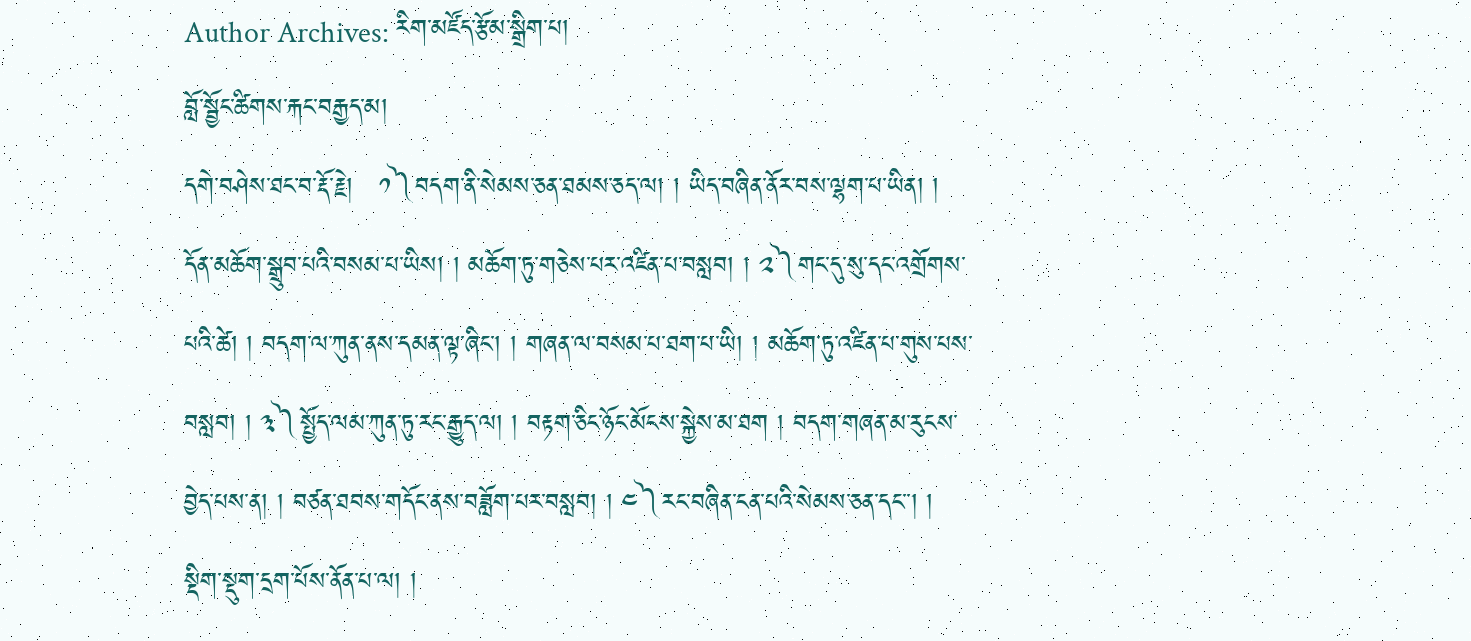Author Archives: རིག་མཛོད་རྩོམ་སྒྲིག་པ།
བློ་སྦྱོང་ཚིགས་རྐང་བརྒྱད་མ།
དགེ་བཤེས་ཐང་བ་རྡོ་རྗེ།   ༡༽བདག་ནི་སེམས་ཅན་ཐམས་ཅད་ལ། ། ཡིད་བཞིན་ནོར་བས་ལྷག་པ་ཡིན། ། དོན་མཆོག་སྒྲུབ་པའི་བསམ་པ་ཡིས། ། མཆོག་ཏུ་གཅེས་པར་འཛིན་པ་བསླབ། ། ༢༽གང་དུ་སུ་དང་འགྲོགས་པའི་ཚེ། ། བདག་ལ་ཀུན་ནས་དམན་ལྟ་ཞིང་། ། གཞན་ལ་བསམ་པ་ཐག་པ་ཡི། ། མཆོག་ཏུ་འཛིན་པ་གུས་པས་བསླབ། ། ༣༽སྤྱོད་ལམ་ཀུན་ཏུ་རང་རྒྱུད་ལ། ། བརྟག་ཅིང་ཉོང་མོངས་སྐྱེས་མ་ཐག ། བདག་གཞན་མ་རུངས་བྱེད་པས་ན། ། བཙན་ཐབས་གདོང་ནས་བཟློག་པར་བསླབ། ། ༤༽རང་བཞིན་ངན་པའི་སེམས་ཅན་དང་་། ། སྡིག་སྡུག་དྲག་པོས་ནོན་པ་ལ། །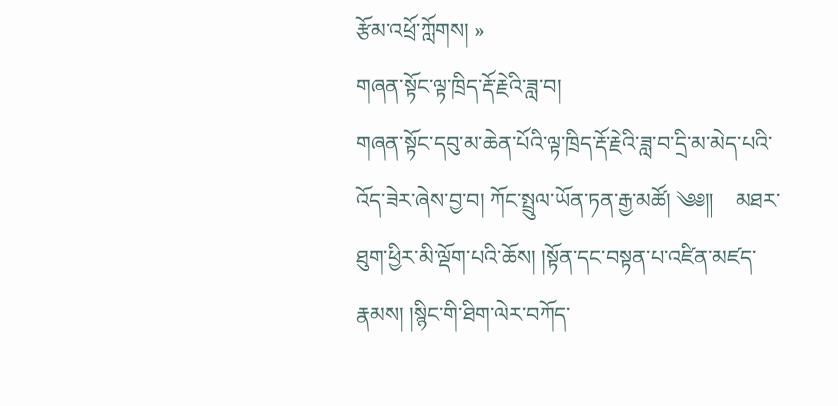རྩོམ་འཕྲོ་ཀློགས། »
གཞན་སྟོང་ལྟ་ཁྲིད་རྡོ་རྗེའི་ཟླ་བ།
གཞན་སྟོང་དབུ་མ་ཆེན་པོའི་ལྟ་ཁྲིད་རྡོ་རྗེའི་ཟླ་བ་དྲི་མ་མེད་པའི་འོད་ཟེར་ཞེས་བྱ་བ། ཀོང་སྤྲུལ་ཡོན་ཏན་རྒྱ་མཚོ། ༄༅༎    མཐར་ཐུག་ཕྱིར་མི་ལྡོག་པའི་ཆོས། །སྟོན་དང་བསྟན་པ་འཛིན་མཛད་རྣམས། །སྙིང་གི་ཐིག་ལེར་བཀོད་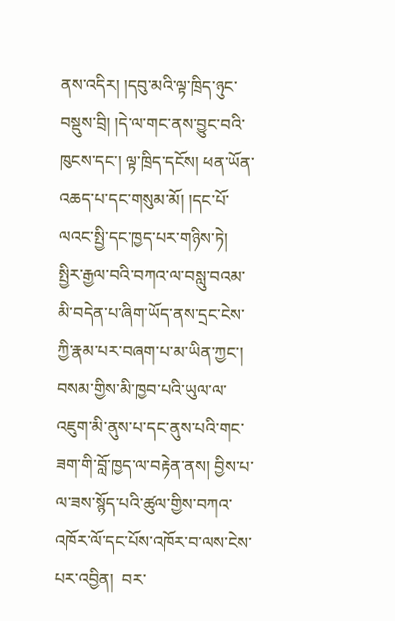ནས་འདིར། །དབུ་མའི་ལྟ་ཁྲིད་ཉུང་བསྡུས་བྲི། །དེ་ལ་གང་ནས་བྱུང་བའི་ཁུངས་དང་། ལྟ་ཁྲིད་དངོས། ཕན་ཡོན་འཆད་པ་དང་གསུམ་མོ། །དང་པོ་ལའང་སྤྱི་དང་ཁྱད་པར་གཉིས་ཏེ།  སྤྱིར་རྒྱལ་བའི་བཀའ་ལ་བསླུ་བའམ་མི་བདེན་པ་ཞིག་ཡོད་ནས་དྲང་ངེས་ཀྱི་རྣམ་པར་བཞག་པ་མ་ཡིན་ཀྱང་།  བསམ་གྱིས་མི་ཁྱབ་པའི་ཡུལ་ལ་འཇུག་མི་ནུས་པ་དང་ནུས་པའི་གང་ཟག་གི་བློ་ཁྱད་ལ་བརྟེན་ནས། བྱིས་པ་ལ་ཟས་སྙོད་པའི་ཚུལ་གྱིས་བཀའ་འཁོར་ལོ་དང་པོས་འཁོར་བ་ལས་ངེས་པར་འབྱིན།  བར་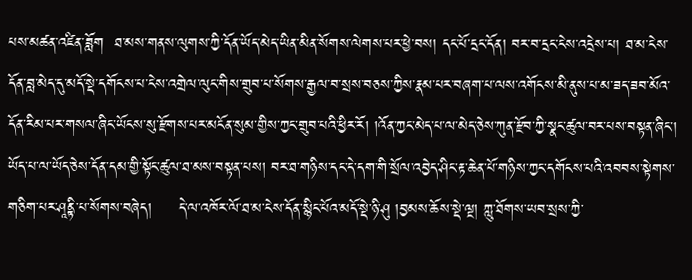པས་མཚན་འཛིན་ཟློག  ཐ་མས་གནས་ལུགས་ཀྱི་དོན་ཡོད་མེད་ཡིན་མིན་སོགས་ལེགས་པར་ཕྱེ་བས། དང་པོ་དྲང་དོན། བར་བ་དྲང་ངེས་འདྲེས་པ། ཐ་མ་ངེས་དོན་བླ་མེད་དུ་མདོ་སྡེ་དགོངས་པ་ངེས་འགྲེལ་ལུང་གིས་གྲུབ་པ་སོགས་རྒྱལ་བ་སྲས་བཅས་ཀྱིས་རྣམ་པར་བཞག་པ་ལས་འགོངས་མི་ནུས་པ་མ་ཟད་ཟབ་མོའ་དོན་རིམ་པར་གསལ་ཞིང་ཡོངས་སུ་རྫོགས་པར་མངོན་སུམ་གྱིས་ཀྱང་གྲུབ་པའི་ཕྱིར་རོ། །འོན་ཀྱང་མེད་པ་ལ་མེད་ཅེས་ཀུན་རྫོབ་ཀྱི་སྣང་ཚུལ་བར་པས་བསྟན་ཞིང་། ཡོད་པ་ལ་ཡོད་ཅེས་དོན་དམ་གྱི་སྟོང་ཚུལ་ཐ་མས་བསྟན་པས། བར་ཐ་གཉིས་དང་དེ་དག་གི་སྲོལ་འབྱེད་ཤིང་རྟ་ཆེན་པོ་གཉིས་ཀྱང་དགོངས་པའི་འབབས་སྟེགས་གཅིག་པར་ཤཱནྟི་པ་སོགས་བཞེད།     དེ་ལ་འཁོར་ལོ་ཐ་མ་ངེས་དོན་སྙིང་པོའ་མདོ་སྡེ་ཉི་ཤུ །བྱམས་ཆོས་སྡེ་ལྔ། ཀླུ་ཐོགས་ཡབ་སྲས་ཀྱི་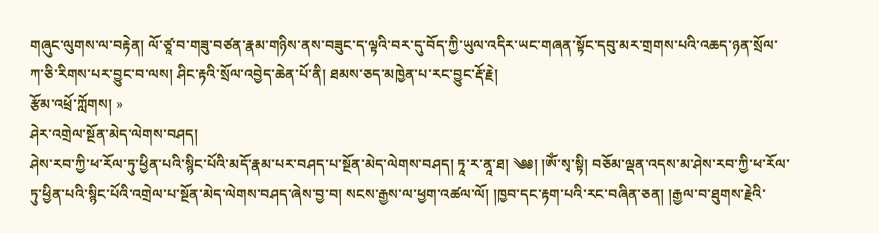གཞུང་ལུགས་ལ་བརྟེན། ལོ་ཙཱ་བ་གཟུ་བཙན་རྣམ་གཉིས་ནས་བཟུང་ད་ལྟའི་བར་དུ་བོད་ཀྱི་ཡུལ་འདིར་ཡང་གཞན་སྟོང་དབུ་མར་གྲགས་པའི་འཆད་ཉན་སྲོལ་ཀ་ཅི་རིགས་པར་བྱུང་བ་ལས། ཤིང་རྟའི་སྲོལ་འབྱེད་ཆེན་པོ་ནི། ཐམས་ཅད་མཁྱེན་པ་རང་བྱུང་རྡོ་རྗེ།
རྩོམ་འཕྲོ་ཀློགས། »
ཤེར་འགྲེལ་སྔོན་མེད་ལེགས་བཤད།
ཤེས་རབ་ཀྱི་ཕ་རོལ་ཏུ་ཕྱིན་པའི་སྙིང་པོའི་མདོ་རྣམ་པར་བཤད་པ་སྔོན་མེད་ལེགས་བཤད། ཏཱ་ར་ནཱ་ཐ། ༄༅། །ཨོཾ་སྭ་སྟི། བཅོམ་ལྡན་འདས་མ་ཤེས་རབ་ཀྱི་ཕ་རོལ་ཏུ་ཕྱིན་པའི་སྙིང་པོའི་འགྲེལ་པ་སྔོན་མེད་ལེགས་བཤད་ཞེས་བྱ་བ། སངས་རྒྱས་ལ་ཕྱག་འཚལ་ལོ། །ཁྱབ་དང་རྟག་པའི་རང་བཞིན་ཅན། །རྒྱལ་བ་ཐུགས་རྗེའི་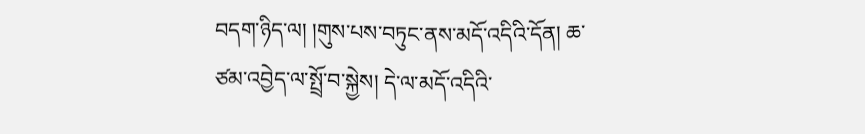བདག་ཉིད་ལ། །གུས་པས་བཏུང་ནས་མདོ་འདིའི་དོན། ཆ་ཙམ་འབྱེད་ལ་སྤྲོ་བ་སྐྱེས། དེ་ལ་མདོ་འདིའི་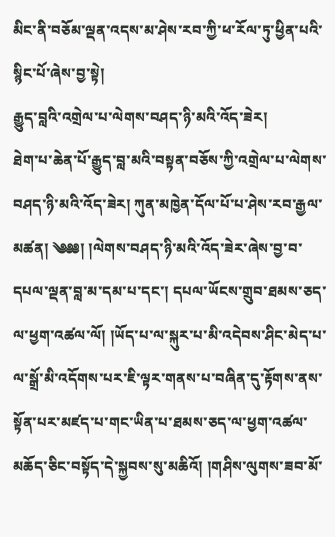མིང་ནི་བཅོམ་ལྡན་འདས་མ་ཤེས་རབ་ཀྱི་ཕ་རོལ་ཏུ་ཕྱིན་པའི་སྙིང་པོ་ཞེས་བྱ་སྟེ།
རྒྱུད་བླའི་འགྲེལ་པ་ལེགས་བཤད་ཉི་མའི་འོད་ཟེར།
ཐེག་པ་ཆེན་པོ་རྒྱུད་བླ་མའི་བསྟན་བཅོས་ཀྱི་འགྲེལ་པ་ལེགས་བཤད་ཉི་མའི་འོད་ཟེར། ཀུན་མཁྱེན་དོལ་པོ་པ་ཤེས་རབ་རྒྱལ་མཚན། ༄༅༅། །ལེགས་བཤད་ཉི་མའི་འོད་ཟེར་ཞེས་བྱ་བ་དཔལ་ལྡན་བླ་མ་དམ་པ་དང་། དཔལ་ཡོངས་གྲུབ་ཐམས་ཅད་ལ་ཕྱག་འཚལ་ལོ། །ཡོད་པ་ལ་སྐུར་པ་མི་འདེབས་ཤིང་མེད་པ་ལ་སྒྲོ་མི་འདོགས་པར་ཇི་ལྟར་གནས་པ་བཞིན་དུ་རྟོགས་ནས་སྟོན་པར་མཛད་པ་གང་ཡིན་པ་ཐམས་ཅད་ལ་ཕྱག་འཚལ་མཆོད་ཅིང་བསྟོད་དེ་སྐྱབས་སུ་མཆིའོ། །གཤིས་ལུགས་ཟབ་མོ་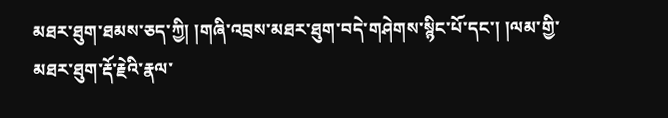མཐར་ཐུག་ཐམས་ཅད་ཀྱི། །གཞི་འབྲས་མཐར་ཐུག་བདེ་གཤེགས་སྙིང་པོ་དང་། །ལམ་གྱི་མཐར་ཐུག་རྡོ་རྗེའི་རྣལ་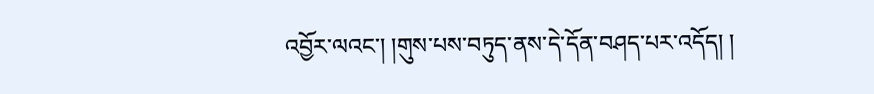འབྱོར་ལའང་། །གུས་པས་བཏུད་ནས་དེ་དོན་བཤད་པར་འདོད། །